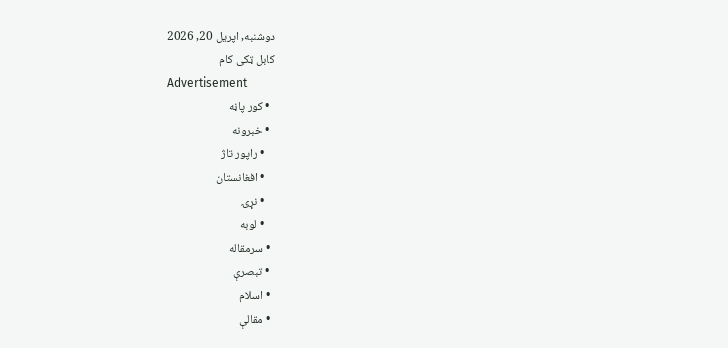دوشنبه, اپریل 20, 2026
کابل ټکی کام
Advertisement
  • کور پاڼه
  • خبرونه
    • راپور تاژ
    • افغانستان
    • نړۍ
    • لوبه
  • سرمقاله
  • تبصرې
  • اسلام
  • مقالې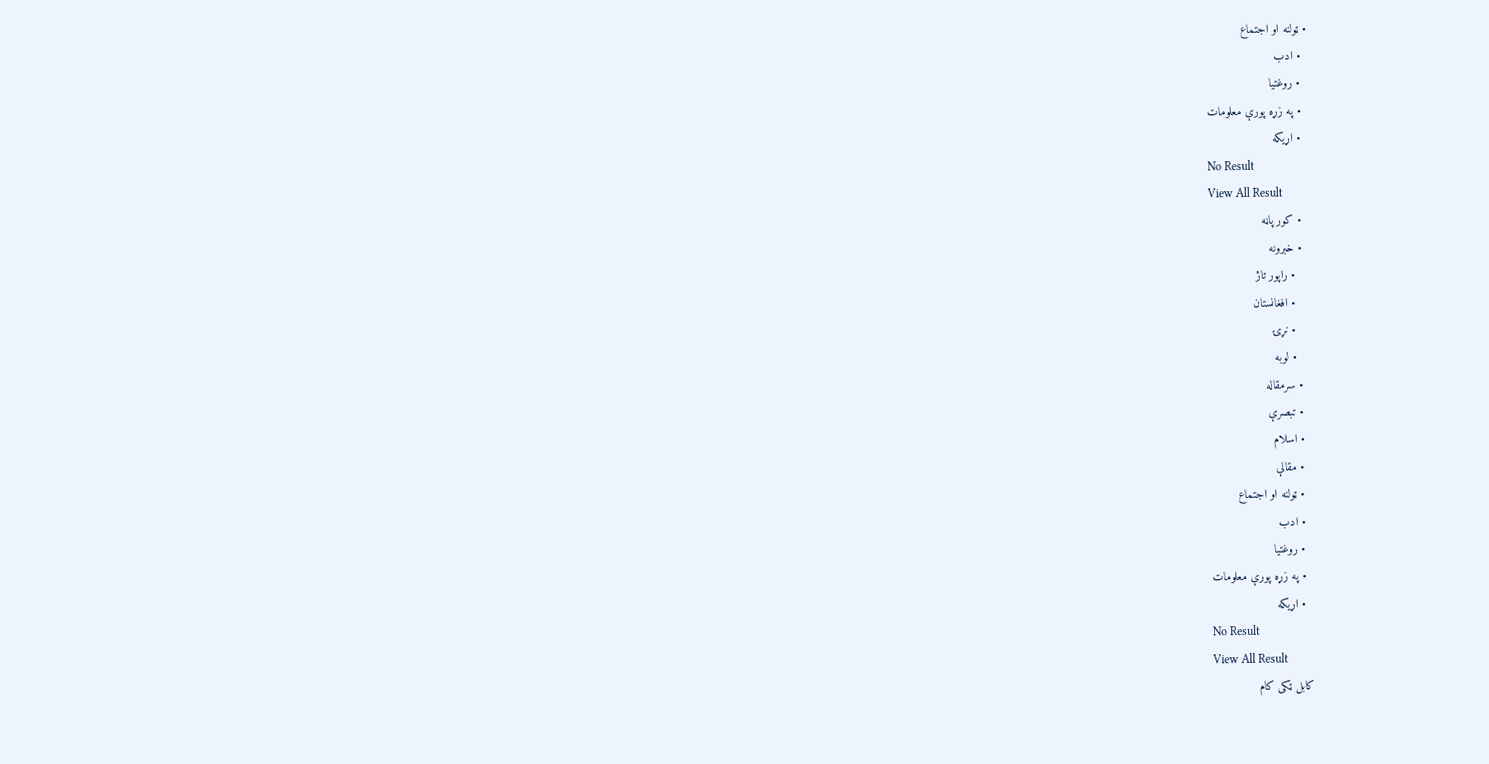• ټولنه او اجتماع
  • ادب
  • روغتيا
  • په زړه پورې معلومات
  • اړيکه
No Result
View All Result
  • کور پاڼه
  • خبرونه
    • راپور تاژ
    • افغانستان
    • نړۍ
    • لوبه
  • سرمقاله
  • تبصرې
  • اسلام
  • مقالې
  • ټولنه او اجتماع
  • ادب
  • روغتيا
  • په زړه پورې معلومات
  • اړيکه
No Result
View All Result
کابل ټکی کام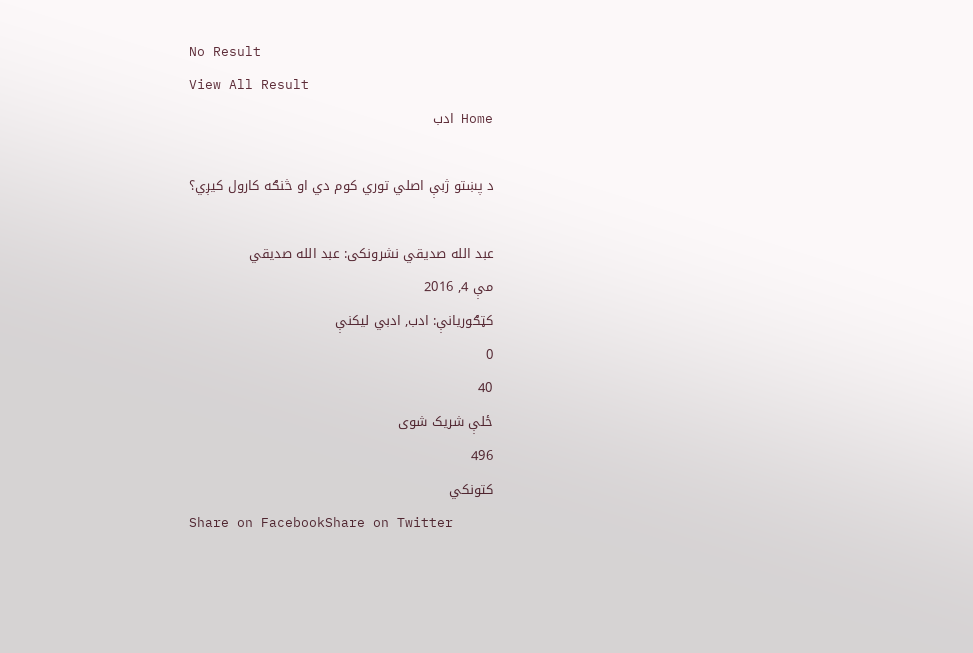No Result
View All Result
Home ادب

د پښتو ژبې اصلي توري کوم دي او څنګه کارول کیږي؟

عبد الله صديقي نشرونکی: عبد الله صديقي
مې 4, 2016
کټګوریانې: ادب, ادبي ليکنې
0
40
ځلې شریک شوی
496
کتونکي
Share on FacebookShare on Twitter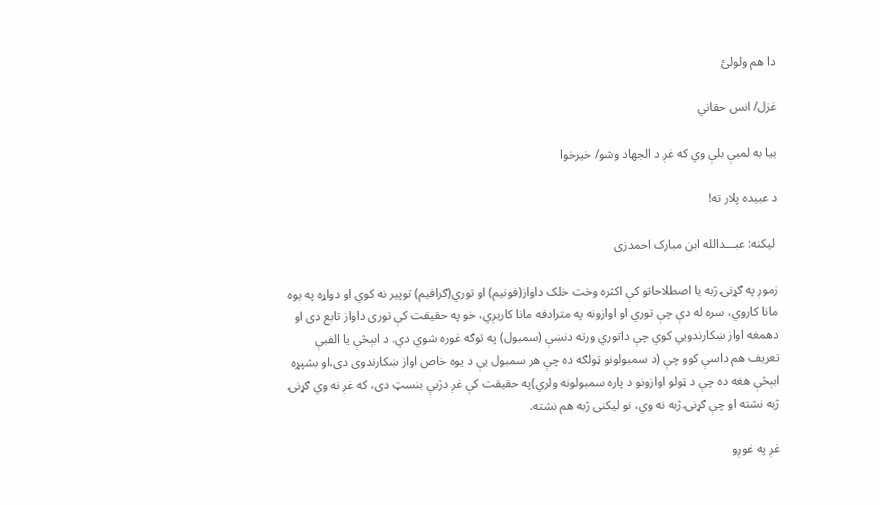دا هم ولولئ

غزل/ انس حقاني

بيا به لمبې بلې وي که غږ د الجهاد وشو/ خيرخوا

د عبیده پلار ته!

 لیکنه: عبـــدالله ابن مبارک احمدزی

زموږ په ګړنۍ ژبه یا اصطلاحاتو کې اکثره وخت خلک داواز(فونیم) او توري(ګرافیم) توپیر نه کوي او دواړه په یوه مانا کاروي، سره له دې چې توري او اوازونه په مترادفه مانا کاریږي، خو په حقیقت کې توری داواز تابع دی او دهمغه اواز ښکارندويي کوي چې داتوري ورته دنښې (سمبول) په توګه غوره شوي دي. د ابېڅې یا الفبې تعریف هم داسې کوو چې (د سمبولونو ټولګه ده چې هر سمبول یې د یوه خاص اواز ښکارندوی دی،او بشپړه ابېڅې هغه ده چې د ټولو اوازونو د پاره سمبولونه ولري)په حقیقت کې غږ دژبې بنسټ دی، که غږ نه وي ګړنۍ ژبه نشته او چې ګړنۍ ژبه نه وي، نو لیکنی ژبه هم نشته.

غږ په غوږو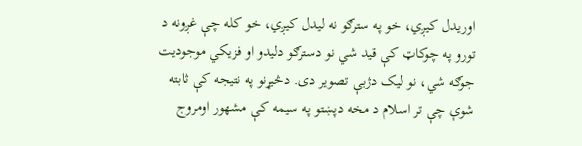اوریدل کیږي، خو په سترګو نه لیدل کیږي، خو کله چې غږونه د تورو په چوکاټ کې قید شي نو دسترګو دلیدو او فزیکي موجودیت جوګه شي، نو لیک دژبې تصویر دی. دڅیړنو په نتیجه کې ثابته شوې چې تر اسلام د مخه دپښتو په سیمه کې مشهور اومروج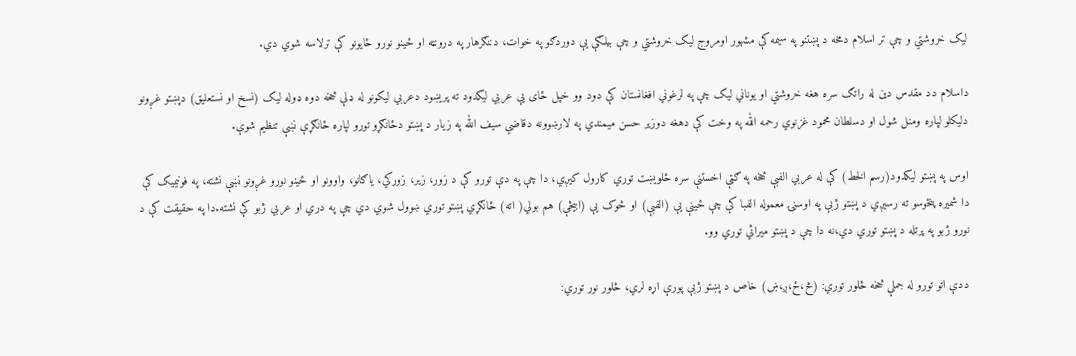لیک خروشتي و چې تر اسلام دمخه د پښتنو په سیمه کې مشهور اومروج لیک خروشتي و چې بیلګې یې دوردګو په خوات، دننګرهار په درونټه او ځینو نورو ځایونو کې ترلاسه شوي دي.

داسلام دد مقدس دین له راتګ سره هغه خروشتي او یوناني لیک چې په لرغوني افغانستان کې دود وو خپل ځای یې عربي لیکدود ته پریښود دعربي لیکونو له ډلې څخه دوه ډوله لیک (نسخ او نستعلیق) دپښتو غږونو دلیکلو لپاره ومنل شول او دسلطان محمود غزنوي رحمه الله په وخت کې دهغه دوزیر حسن میمندي په لارښوونه دقاضي سیف الله په زیار د پښتو دځانګړو تورو لپاره ځانګړې نښې تنظیم شوې.

اوس په پښتو لیکدود(رسم الخط) کې له عربي الفبې څخه په ګټې اخستنې سره څلویښت توري کارول کیږي، دا چې په دې تورو کې د زور، زیر، زورکي، یاګانو، واوونو او ځینو نورو غږونو نښې نشته، په فونیمیک کې دا شمیره پنځوسو ته رسیږي د پښتو ژبې په اوسنۍ معموله الفبا کې چې ځینې یې (الفبې) او څوک یې (ابیڅې) هم بولي( اته) ځانګړي پښتو توري ښوول شوي دي چې په دري او عربي ژبو کې نشته.دا په حقیقت کې د نورو ژبو په پرتله د پښتو توري دي،نه دا چې د پښتو میراثي توري وو.

ددې اتو تورو له جملې څخه څلور توري: (څ،ځ،ږ،ښ) خاص د پښتو ژبې پورې اړه لري، څلور نور توري: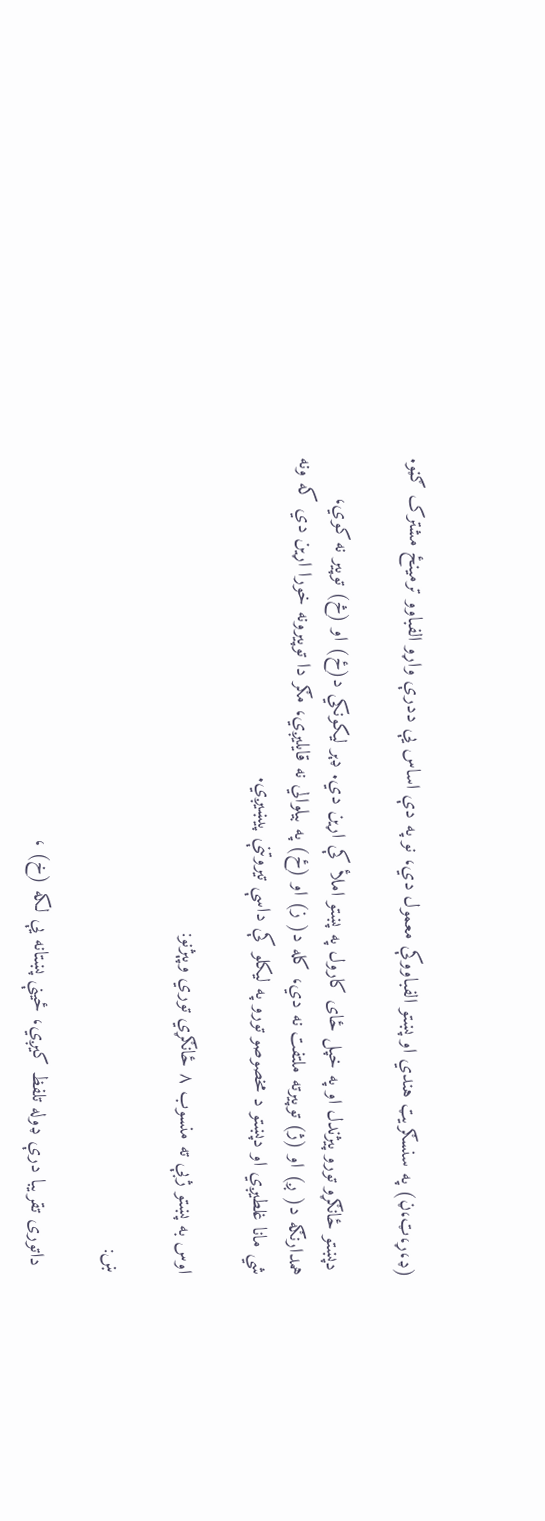(ډ،ړ،ټ،ڼ) په سنسګریټ هندي او پښتو الفباووکې معمول دي، نو په دې اساس یې ددرې واړو الفباوو ترمینځ مشترک ګڼو.

 دپښتو ځانګړو تورو پیژندل او په خپل ځای کارول په پښتو املأ کې اړین دي. ډېر لیکونکي د(ځ) او (څ) توپیر نه کوي، همدارنګه د( ږ) او (ژ) توپیرته ملتفت نه دي، کله د( ز) او (ځ) په بیلوالي نه قایلیږي، مګر دا توپیرونه خورا اړین دي که ونه شي مانا غلطیږي او دپښتو د مخصوصو تورو په لیکلو کې داسې تیروتنې پیښیږي.

اوس به پښتو ژبې ته منسوب ۸ ځانګړي توري وپېژنو:

ښ:

 داتوری تقریبا درې ډوله تلفظ کیږي، ځینې پښتانه یې لکه (خ) ،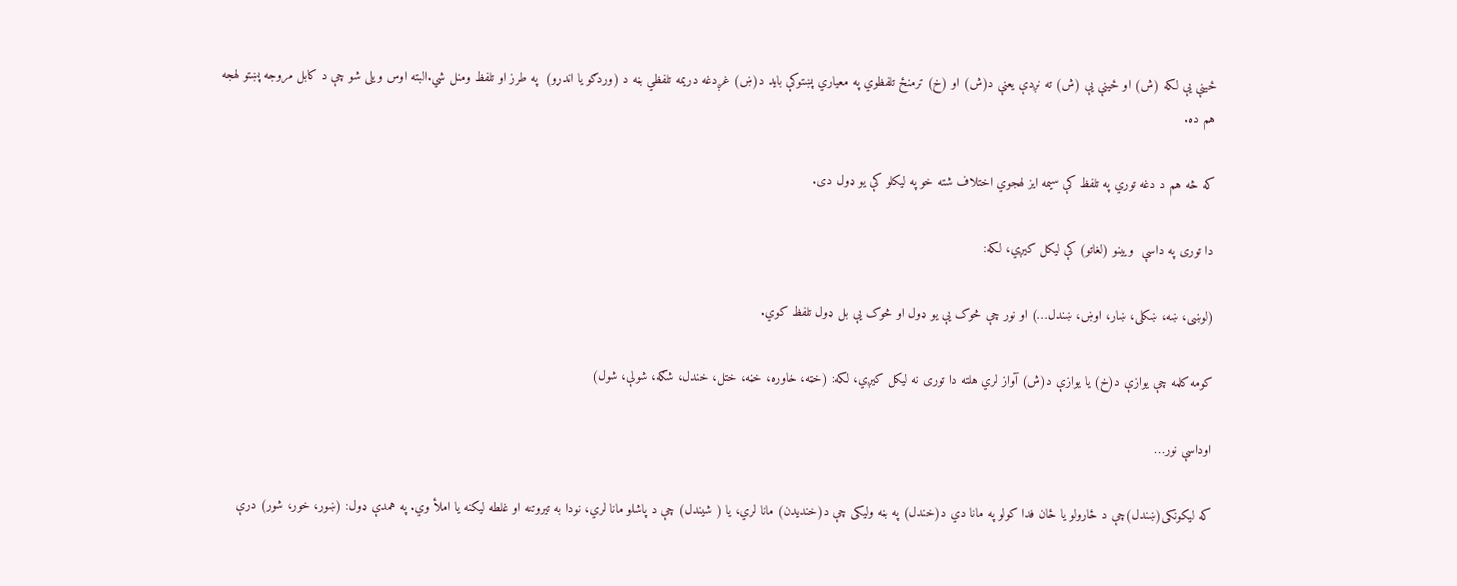ځینې یې لکه (ش) او ځینې یې (ش) ته نږدې یعنې د(ش) او (خ) ترمنځ تلفظوي په معیاري پښتوکې باید د(ښ) غږدغه دریمه تلفظي بڼه د (وردګو یا اندړو)  په طرز او تلفظ ومنل شي.البته اوس ویلی شو چې د کابل مروجه پښتو لهجه هم ده.

که څه هم د دغه توري په تلفظ کې سیمه ایز لهجوي اختلاف شته خو په لیکلو کې یو ډول دی.

دا توری په داسې  ویینو (لغاتو) کې لیکل کیږي، لکه:

(لوښی، ښه، ښکلی، ښار، اوښ، ښندل…) او نور چې څوک یې یو ډول او څوک یې بل ډول تلفظ کوي.

کومه کلمه چې یوازې د(خ) یا یوازې د(ش) آواز لري هلته دا توری نه لیکل کیږي، لکه: (خټه، خاوره، خڼه، ختل، خندل، شګه، شولې، شول)

اوداسې نور…

که لیکونکی(ښندل)چې د ځارولو یا ځان فدا کولو په مانا دي د(خندل) په بڼه ولیکی چې د(خندیدن) مانا لري، یا ( شیندل) چې د پاشلو مانا لري، نودا به تیروتنه او غلطه لیکنه یا املأ وي. په همدې ډول: (ښور، خور، شور) درې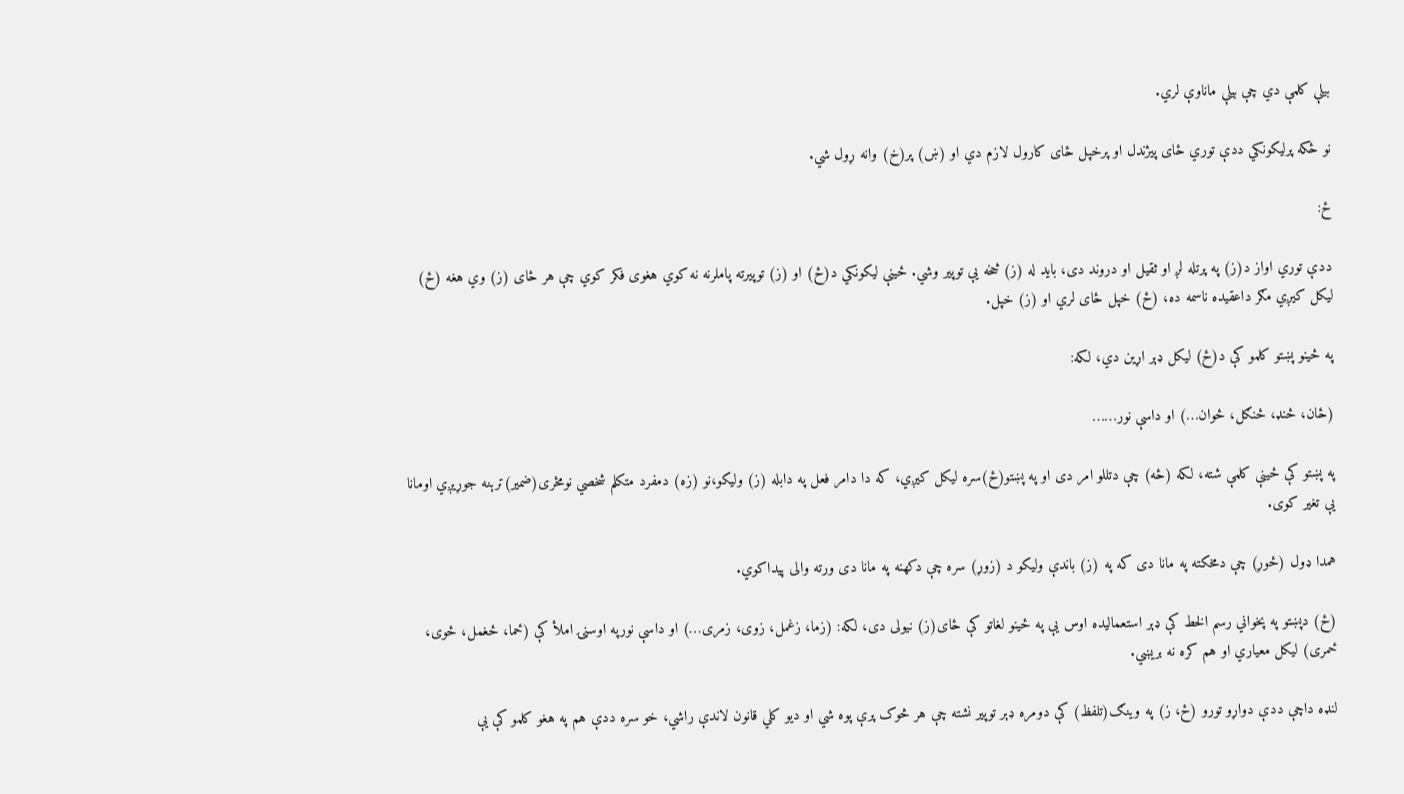بیلې کلمې دي چې بیلې ماناوې لري.

نو ځکه پرلیکونکي ددې توري ځای پیژندل او پرخپل ځای کارول لازم دي او (ښ) پر(خ) وانه ړول شي.

ځ:

ددې توري اواز د(ز) په پرتله لږ او ثقیل او دروند دی، باید له (ز) څخه یې توپیر وشي. ځینې لیکونکي د(ځ) او (ز) توپیرته پاملرنه نه کوي هغوی فکر کوي چې هر ځای (ز) وي هغه (ځ) لیکل کیږي مګر داعقیده ناسمه ده، (ځ) خپل ځای لري او (ز) خپل.

په ځینو پښتو کلمو کې د(ځ) لیکل ډېر اړین دي، لکه:

(ځان، ځنډ، ځنګل، ځوان…) او داسې نور……

په پښتو کې ځینې کلمې شته، لکه (ځه) چې دتللو امر دی او په پښتو(ځ)سره لیکل کیږي، که دا دامر فعل په دابله (ز) ولیکو،نو (زه) دمفرد متکلم شخصي نومځری(ضمیر)ترېنه جوړیږي اومانا یې تغیر کوی.

همدا ډول (ځوړ) چې دمخکته په مانا دی که په (ز) باندې ولیکو د (زوړ) سره چې دکهنه په مانا دی ورته والی پیداکوي.

(ځ) دپښتو په پخواني رسم الخط کې ډېر استعمالیده اوس یې په ځینو لغاتو کې ځای(ز) نیولی دی، لکه: (زما، زغمل، زوی، زمری…) او داسې نورپه اوسنۍ املأ کې (ځما، ځغمل، ځوی، ځمری) لیکل معیاري او هم کره نه بریښي.

لنډه داچې ددې دواړو تورو (ځ، ز) په وینګ(تلفظ) کې دومره ډېر توپیر نشته چې هر څوک پرې پوه شي او دیو کلي قانون لاندې راشي، خو سره ددې هم په هغو کلمو کې یې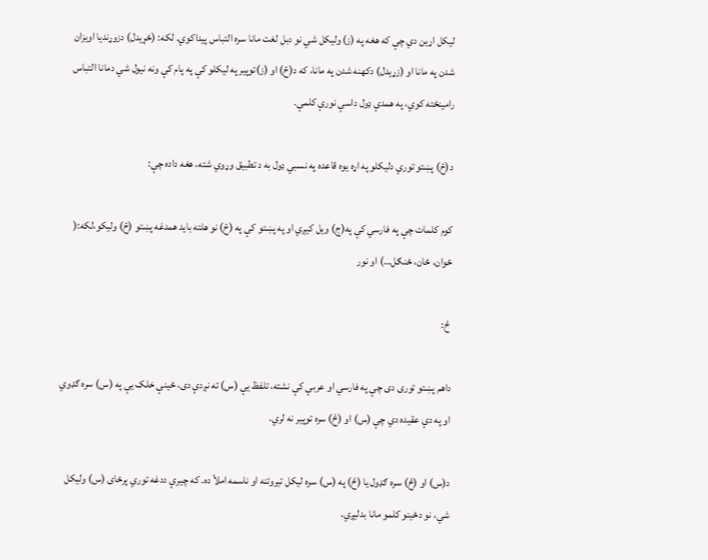لیکل اړین دي چې که هغه په (ز) ولیکل شي نو دبل لغت مانا سره التباس پیداکوي. لکه: (ځړیدل) دزوړندیا اویزان شدن په مانا او (زړیدل) دکهنه شدن په مانا، که د(ځ) او (ز)توپیر په لیکلو کې په پام کې ونه نیول شي دمانا التباس رامینځته کوي، په همدې ډول داسې نورې کلمې.

د(ځ) پښتو توري دلیکلو په اړه یوه قاعده په نسبي ډول به د تطبیق وړوي شته، هغه داده چې:

کوم کلمات چې په فارسي کې په(ج) ویل کیږي او په پښتو کې په (ځ) نو هلته باید همدغه پښتو (ځ) ولیکو،لکه:( ځوان، ځان، ځنګل…) او نور

 څ:

داهم پښتو توری دی چې په فارسي او عربي کې نشته، تلفظ یې (س) ته نږدې دی، ځینې خلک یې په (س) سره ګډوي او په دې عقیده دي چې (س) او (څ) سره توپیر نه لري.

د(س) او (څ) سره ګډول یا (څ) په (س) سره لیکل تیروتنه او ناسمه املأ ده. که چیرې ددغه توري پرځای (س) ولیکل شي، نو دځینو کلمو مانا بدلیږي.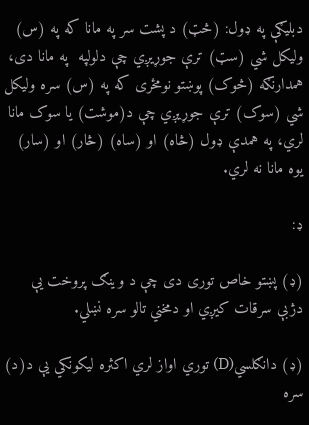دبلیګې په ډول: (څټ) د پشت سر په مانا که په (س) ولیکل شي (سټ) ترې جوړیږي چې دلولپه  په مانا دی، همدارنګه (څوک) پوښتو نومځری که په (س) سره ولیکل شي (سوک) ترې جوړیږي چې د(موشت) یا سوک مانا لري، په همدې ډول (څاه) او (ساه) (څار) او (سار) یوه مانا نه لري.

ډ:

(ډ) پښتو خاص توری دی چې د وینګ پروخت یې دژبې سرقات کیږي او دمخني تالو سره نښلي.

(ډ) دانګلسي(D) توري اواز لري اکثره لیکونکي یې د(د) سره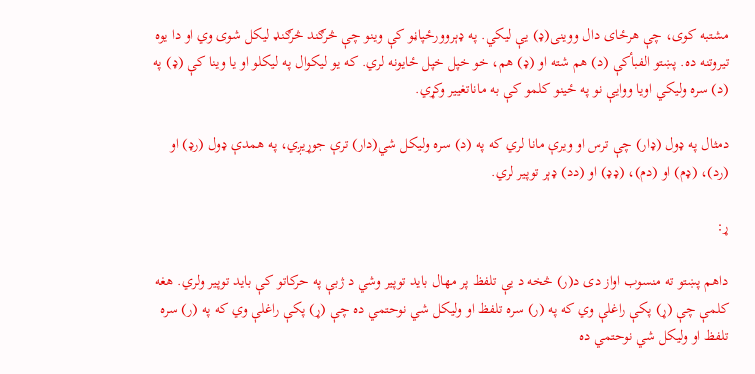مشتبه کوی، چې هرځای دال ووینی(ډ) یې لیکي. په ډېروورځپاڼو کې وینو چې څرګند څرګنډ لیکل شوی وي او دا یوه تیروتنه ده. پښتو الفبأکې (د) هم شته او (ډ) هم، خو خپل خپل ځایونه لري. که یو لیکوال په لیکلو او یا وینا کې (ډ) په (د) سره ولیکي اویا ووایې نو په ځینو کلمو کې به ماناتغییر وکړي.

دمثال په ډول (ډار) چې ترس او ویرې مانا لري که په (د) سره ولیکل شي(دار) ترې جوړیږي، په همدې ډول (رډ) او (رد)، (ډم) او (دم)، (ډډ) او (دد) ډېر توپیر لري.

ړ:

داهم پښتو ته منسوب اواز دی د(ر) څخه د یې تلفظ پر مهال باید توپير وشي د ژبې په حرکاتو کې باید توپیر ولري. هغه کلمې چې (ړ) پکې راغلې وي که په (ر) سره تلفظ او ولیکل شي نوحتمي ده چې (ړ) پکې راغلې وي که په (ر) سره تلفظ او ولیکل شي نوحتمي ده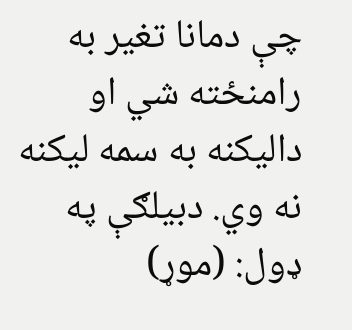چې دمانا تغیر به رامنځته شي او دالیکنه به سمه لیکنه نه وي. دبیلګې په ډول: (موړ)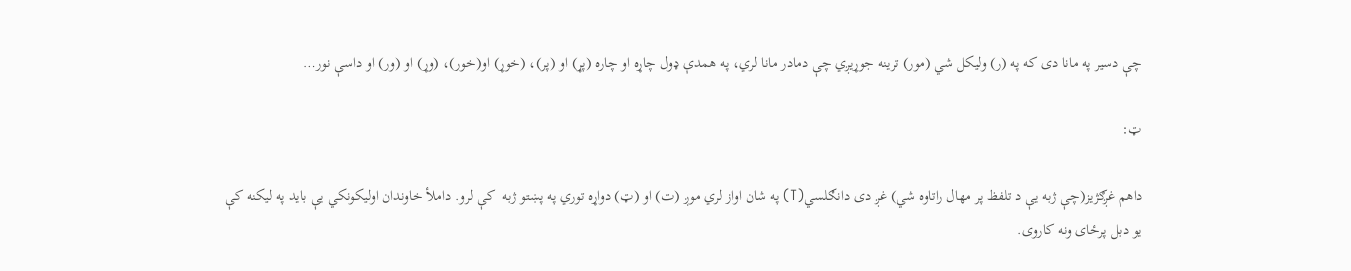چې دسیر په مانا دی که په (ر) ولیکل شي (مور) ترینه جوړیږي چې دمادر مانا لري، په همدې ډول چاړه او چاره (پړ) او (پر)، (خوړ) او(خور)، (وړ) او (ور) او داسې نور…

ټ:

داهم غږګژیز(چې ژبه یې د تلفظ پر مهال راتاوه شي) غږ دی دانګلسي(T) په شان اواز لري موږ (ت) او (ټ) دواړه توري په پښتو ژبه  کې لرو. داملأ خاوندان اولیکونکي یې باید په لیکنه کې یو دبل پرځای ونه کاروی.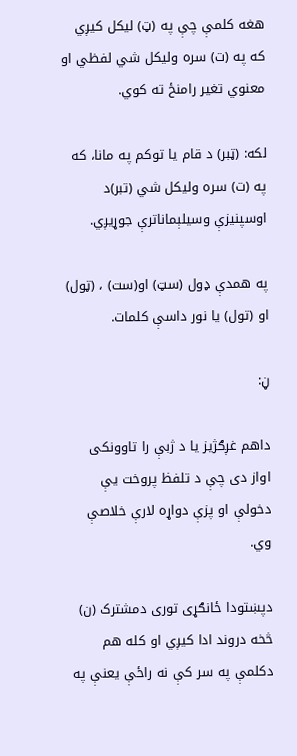هغه کلمې چې په (ټ) لیکل کیږي که په (ت) سره ولیکل شي لفظي او معنوي تغیر رامنځ ته کوي.

لکه: (ټبر) د قام یا توکم په مانا، که په (ت) سره ولیکل شي (تبر)د اوسپنیزې وسیلېماناترې جوړیږي.

په همدې ډول (سټ) او(ست) ، (ټول) او (تول) یا نور داسې کلمات.

ڼ:

داهم غږګژیز یا د ژبې را تاوونکی  اواز دی چې د تلفظ پروخت یې دخولې او پزې دواړه لارې خلاصې وي.

دپښتودا ځانګړی توری دمشترک (ن) څخه دروند ادا کیږي او کله هم دکلمې په سر کې نه راځې یعنې په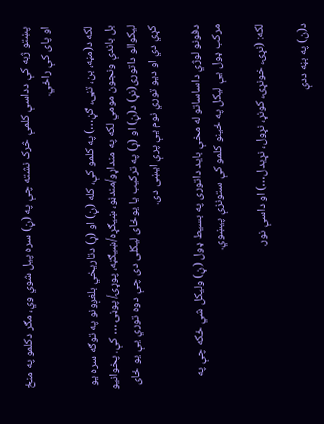پښتو ژبه کې دداسې کلمې څرک نشته چې په (ڼ) سره پیل شوي وي، مګر دکلمو په منځ او پای کې راځي.

لکه د(مڼه، بن، تڼۍ، ګڼ…) په کلمو کې، کله (ڼ) او (ړ) دتاریخي بلغږونو په توګه سره یو بل باندې ونجون مومي لکه په منداړو/مندڼو، ښیګړه/ښیګڼه، پوړۍ/ پوڼۍ … کې. پخوانیو لیکوالو داتوری(نړ) د(ڼ) او (ړ) په ترکیب یا یوځای لیکلی دی چې دوه توري یې یو ځای کړي دي او دیو توري نوم یې پرې ایښی دی.

دفونو لوژي داساساتو له مخې باید داتوری په بسیط ډول (ڼ) ولیکل شي ځکه چې په مرکب ډول یې لیکل په ځینو کلمو کې ستونزې پیښوي.

لکه: (نړۍ، خونړۍ، کونړ، نړول، نړیدل…) او داسې نور.

د(ن) په بڼه ددې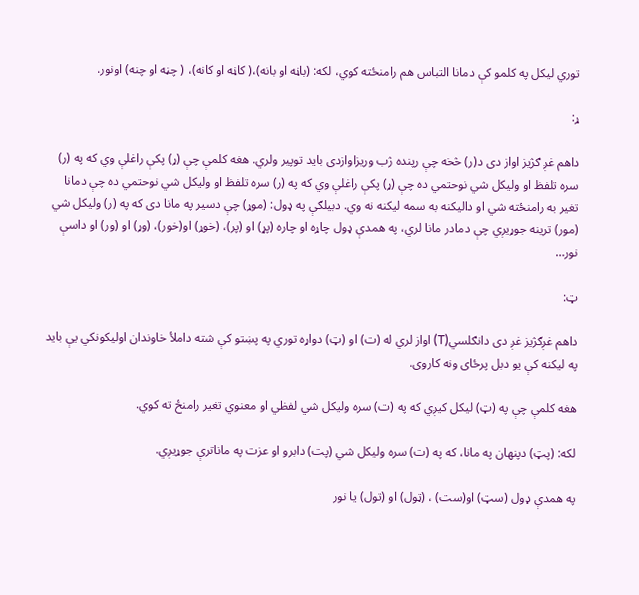توري لیکل په کلمو کې دمانا التباس هم رامنځته کوي، لکه: (باڼه او بانه)،( کاڼه او کانه)، ( چڼه او چنه) اونور.

ړ:

داهم غږ ګژیز اواز دی د(ر) څخه چې رپنده ژب وریزاوازدی باید توپیر ولري. هغه کلمې چې (ړ) پکې راغلې وي که په (ر) سره تلفظ او ولیکل شي نوحتمي ده چې (ړ) پکې راغلې وي که په (ر) سره تلفظ او ولیکل شي نوحتمي ده چې دمانا تغیر به رامنځته شي او دالیکنه به سمه لیکنه نه وي. دبیلګې په ډول: (موړ) چې دسیر په مانا دی که په (ر) ولیکل شي (مور) ترینه جوړیږي چې دمادر مانا لري، په همدې ډول چاړه او چاره (پړ) او (پر)، (خوړ) او(خور)، (وړ) او (ور) او داسې نور…

ټ:

داهم غږګژیز غږ دی دانګلسي(T) اواز لري له (ت) او (ټ) دواړه توري په پښتو کې شته داملأ خاوندان اولیکونکي یې باید په لیکنه کې یو دبل پرځای ونه کاروی.

هغه کلمې چې په (ټ) لیکل کیږي که په (ت) سره ولیکل شي لفظي او معنوي تغیر رامنځ ته کوي.

لکه: (پټ) دپنهان په مانا، که په (ت) سره ولیکل شي (پت) دابرو او عزت په ماناترې جوړیږي.

په همدې ډول (سټ) او(ست) ، (ټول) او (تول) یا نور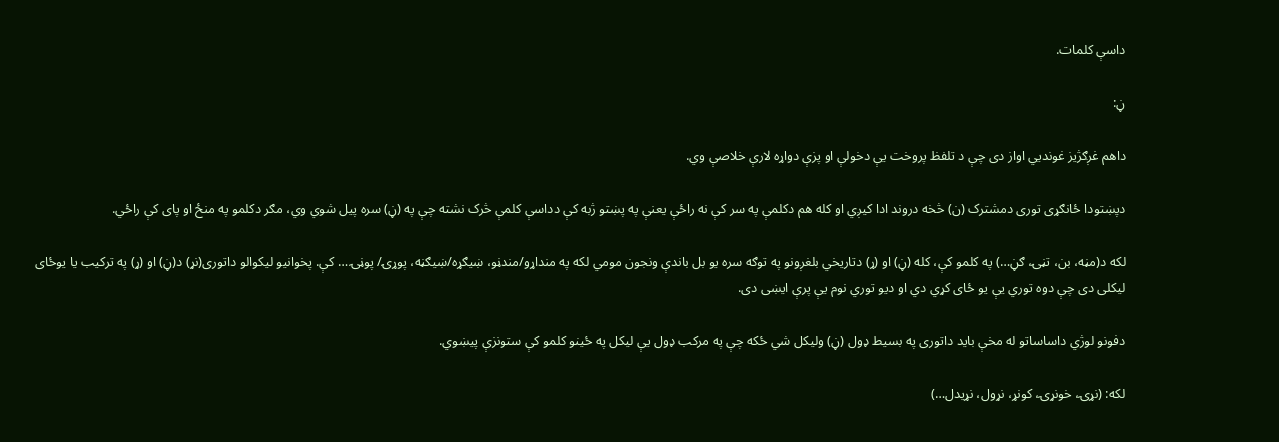داسې کلمات.

ڼ:

داهم غږګژیز غوندیي اواز دی چې د تلفظ پروخت یې دخولې او پزې دواړه لارې خلاصې وي.

دپښتودا ځانګړی توری دمشترک (ن) څخه دروند ادا کیږي او کله هم دکلمې په سر کې نه راځې یعنې په پښتو ژبه کې دداسې کلمې څرک نشته چې په (ڼ) سره پیل شوي وي، مګر دکلمو په منځ او پای کې راځي.

لکه د(مڼه، بن، تڼۍ، ګڼ…) په کلمو کې، کله (ڼ) او (ړ) دتاریخي بلغږونو په توګه سره یو بل باندې ونجون مومي لکه په منداړو/مندڼو، ښیګړه/ښیګڼه، پوړۍ/ پوڼۍ … کې. پخوانیو لیکوالو داتوری(نړ) د(ڼ) او (ړ) په ترکیب یا یوځای لیکلی دی چې دوه توري یې یو ځای کړي دي او دیو توري نوم یې پرې ایښی دی.

دفونو لوژي داساساتو له مخې باید داتوری په بسیط ډول (ڼ) ولیکل شي ځکه چې په مرکب ډول یې لیکل په ځینو کلمو کې ستونزې پیښوي.

لکه: (نړۍ، خونړۍ، کونړ، نړول، نړیدل…)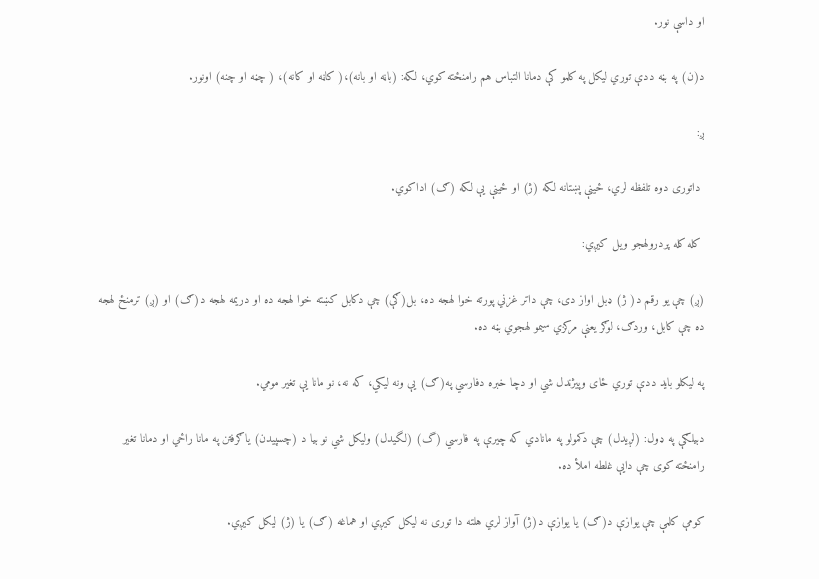او داسې نور.

د(ن) په بڼه ددې توري لیکل په کلمو کې دمانا التباس هم رامنځته کوي، لکه: (باڼه او بانه)،( کاڼه او کانه)، ( چڼه او چنه) اونور.

ږ:

 داتوری دوه تلفظه لري، ځینې پښتانه لکه (ژ) او ځینې یې لکه (ګ) اداکوي.

 کله کله پردرولهجو ویل کیږي:

(ږ) چې یو رقم د( ژ) ډبل اواز دی، چې داتر غزني پورته خوا لهجه ده، بل(ګې) چې دکابل کښته خوا لهجه ده او دریمه لهجه د(ګ) او (ږ) ترمنځ لهجه ده چې کابل، وردګ، لوګر یعنې مرکزي سیمو لهجوي بڼه ده.

په لیکلو باید ددې توري ځای وپیژندل شي او دچا خبره دفارسي په(ګ) یې ونه لیکي، که نه، نو مانا یې تغیر مومي.

دبیلګې په ډول: (لږیدل) چې دکمولو په مانادي که چیرې په فارسي (گ) (لگیدل) ولیکل شي نو بیا د (چسپیدن) یاګرفتن په مانا راځي او دمانا تغیر رامنځته کوی چې دايې غلطه املأ ده.

کومې کلمې چې یوازې د(ګ) یا یوازې د(ژ) آواز لري هلته دا توری نه لیکل کیږي او هماغه (ګ) یا (ژ) لیکل کیږي.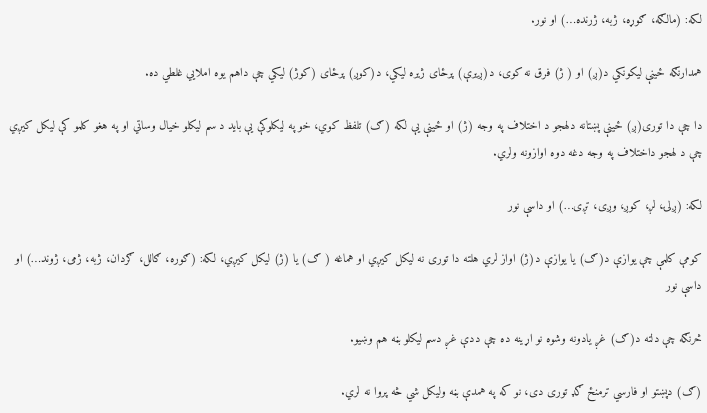لکه: (مالګه، ګوړه، ژبه، ژرنده…) او نور.

همدارنګه ځینې لیکونکي د(ږ) او ( ژ) فرق نه کوی، د(ږیرې) پرځای ژیره لیکي، د(کوږ) پرځای (کوژ) لیکي چې داهم یوه املایي غلطي ده.

دا چې دا توری(ږ) ځینې پښتانه دلهجو د اختلاف په وجه (ژ) او ځینې یې لکه (ګ) تلفظ کوي، خو په لیکلوکې یې باید د سم لیکلو خیال وساتي او په هغو کلمو کې لیکل کیږي چې د لهجو داختلاف په وجه دغه دوه اوازونه ولري.

لکه: (ږلۍ، لږ، کوږ، وږی، تږی…) او داسې نور

کومې کلمې چې یوازې د(ګ) یا یوازې د(ژ) اواز لري هلته دا توری نه لیکل کیږي او هماغه ( ګ) یا (ژ) لیکل کیږي، لکه: (ګوره، ګالل، ګردان، ژبه، ژمی، ژوند…) او داسې نور

څرنګه چې دلته د(ګ) غږ یادونه وشوه نو اړینه ده چې ددې غږ دسم لیکلو بڼه هم وښیو.

(ګ) دپښتو او فارسي ترمنځ ګډ توری دی، نو که په همدې بڼه ولیکل شي څه پروا نه لري.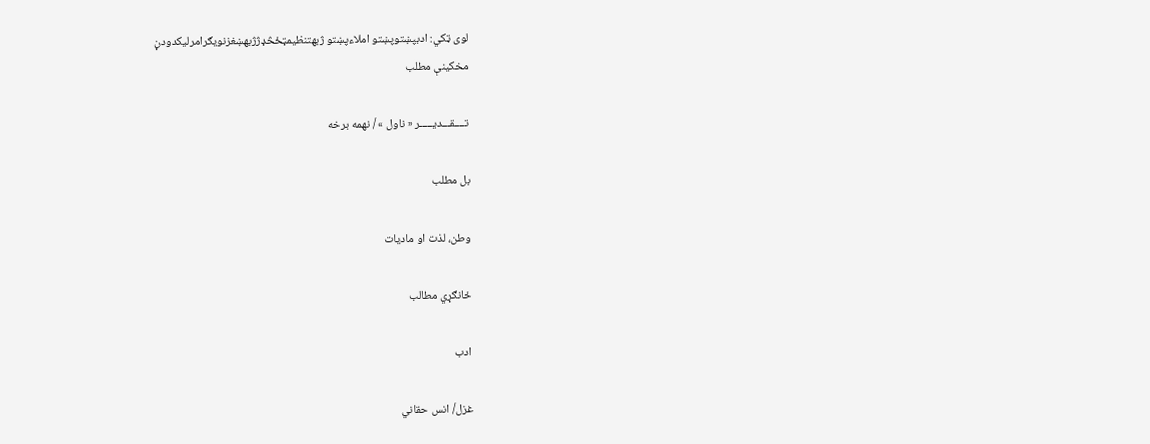لوی ټکي: ادبپښتوپښتو املاءپښتو ژبهتنظیمټځڅډژژبهښغزنويګرامرلیکدودڼ
مخکینې مطلب

تــــقـــديـــــر « ناول » / نهمه برخه

بل مطلب

وطن، لذت او ماديات

ځانګړي مطالب

ادب

غزل/ انس حقاني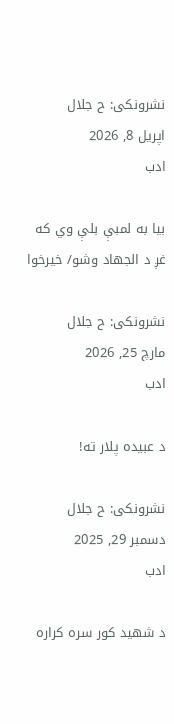نشرونکی: ح جلال
اپریل 8, 2026
ادب

بيا به لمبې بلې وي که غږ د الجهاد وشو/ خيرخوا

نشرونکی: ح جلال
مارچ 25, 2026
ادب

د عبیده پلار ته!

نشرونکی: ح جلال
دسمبر 29, 2025
ادب

د شهيد کور سره کراره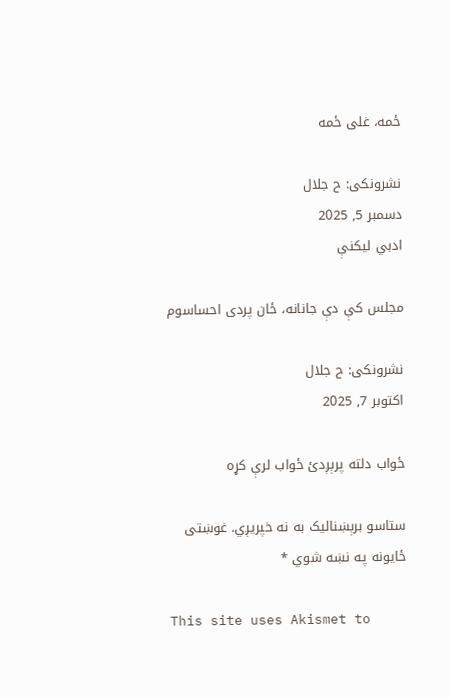ځمه، غلی ځمه

نشرونکی: ح جلال
دسمبر 5, 2025
ادبي ليکنې

مجلس کې دې جانانه، ځان پردی احساسوم

نشرونکی: ح جلال
اکتوبر 7, 2025

ځواب دلته پرېږدئ ځواب لرې کړه

ستاسو برېښناليک به نه خپريږي. غوښتى ځایونه په نښه شوي *

This site uses Akismet to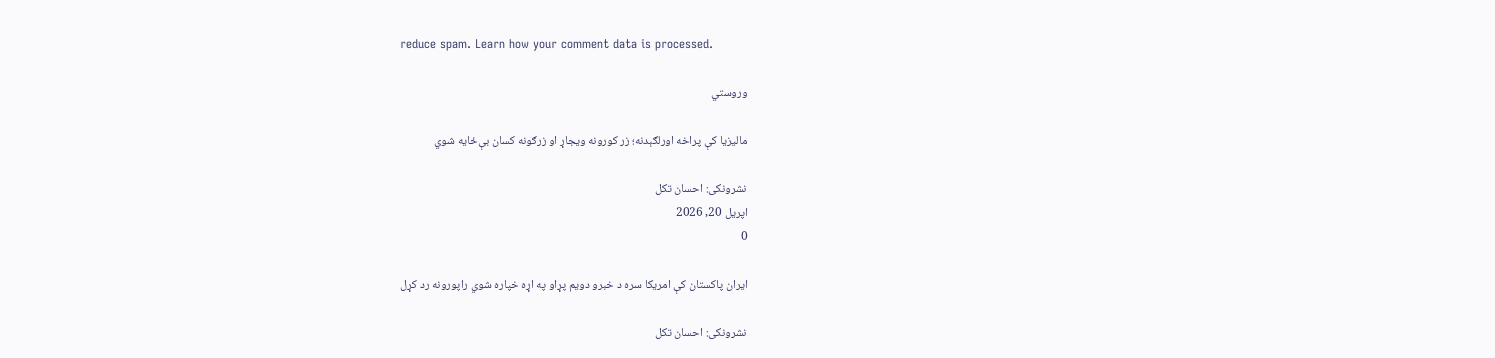reduce spam. Learn how your comment data is processed.

وروستي

مالیزیا کې پراخه اورلګېدنه؛ زر کورونه ویجاړ او زرګونه کسان بې‌ځایه شوي

نشرونکی: احسان تکل
اپریل 20, 2026
0

ایران پاکستان کې امریکا سره د خبرو دویم پړاو په اړه خپاره شوي راپورونه رد کړل

نشرونکی: احسان تکل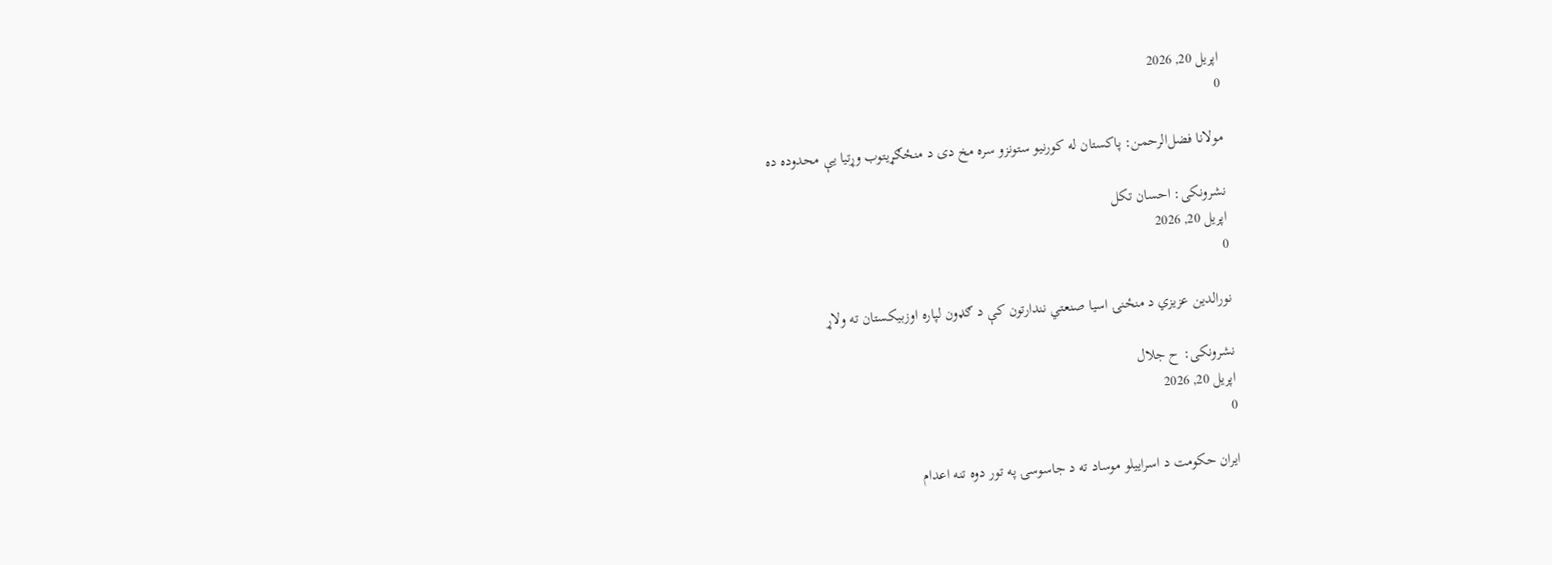اپریل 20, 2026
0

مولانا فضل‌الرحمن: پاکستان له کورنیو ستونزو سره مخ دی د منځګړیتوب وړتیا یې محدوده ده

نشرونکی: احسان تکل
اپریل 20, 2026
0

نورالدین عزیزي د منځنۍ اسیا صنعتي نندارتون کې د ګډون لپاره اوزبیکستان ته ولاړ

نشرونکی: ح جلال
اپریل 20, 2026
0

ایران حکومت د اسراییلو موساد ته د جاسوسۍ په تور دوه تنه اعدام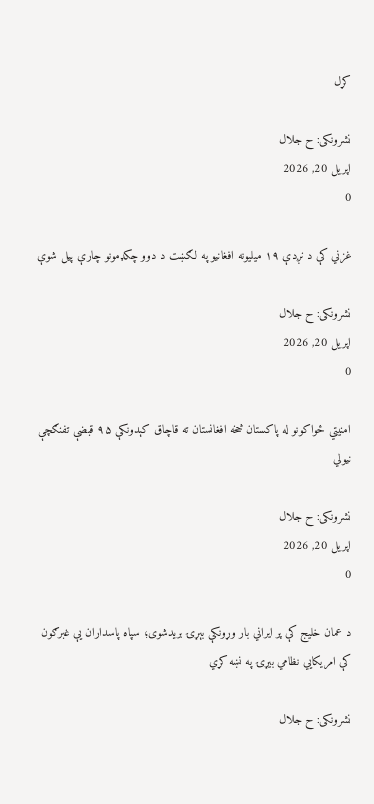کړل

نشرونکی: ح جلال
اپریل 20, 2026
0

غزني کې د نږدې ۱۹ میلیونه افغانیو په لګښت د دوو چکډمونو چارې پیل شوې

نشرونکی: ح جلال
اپریل 20, 2026
0

امنيتي ځواکونو له پاکستان څخه افغانستان ته قاچاق کېدونکې ۹۵ قبضې تفنګچې نيولي

نشرونکی: ح جلال
اپریل 20, 2026
0

د عمان خلیج کې پر ایراني بار وړونکې بېړۍ بریدشوی؛ سپاه پاسداران يې غبرګون کې امريکايي نظامي بيړۍ په نښه کړي

نشرونکی: ح جلال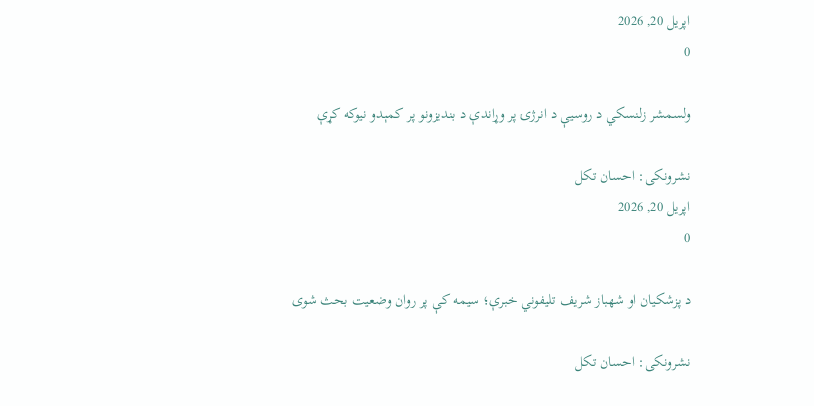اپریل 20, 2026
0

ولسمشر زلنسکي د روسیې د انرژۍ پر وړاندې د بندیزونو پر کمېدو نیوکه کړې

نشرونکی: احسان تکل
اپریل 20, 2026
0

د پزشکیان او شهباز شریف تلیفوني خبرې؛ سیمه کې پر روان وضعیت بحث شوی

نشرونکی: احسان تکل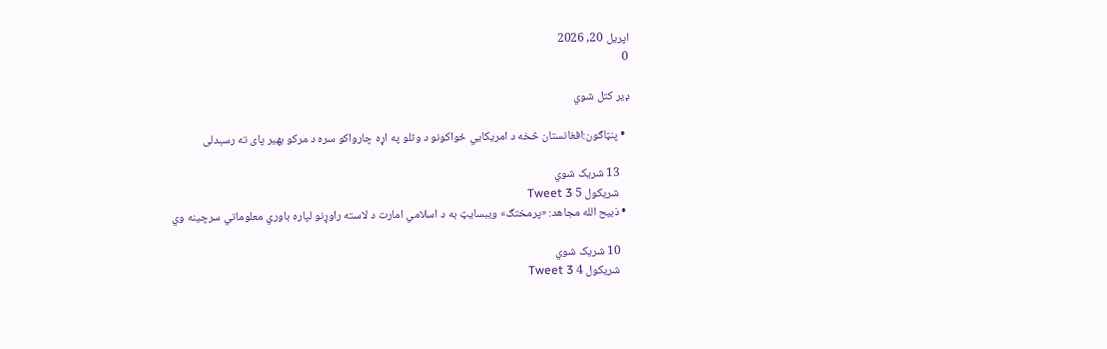اپریل 20, 2026
0

ډیر کتل شوي

  • پنټاګون:افغانستان څخه د امریکایي ځواکونو د وتلو په اړه چارواکو سره د مرکو بهیر پای ته رسېدلی

    13 شریک شوي
    شریکول 5 Tweet 3
  • ذبیح الله مجاهد: «پرمختګ» ویبسایټ به د اسلامي امارت د لاسته راوړنو لپاره باوري معلوماتي سرچینه وي

    10 شریک شوي
    شریکول 4 Tweet 3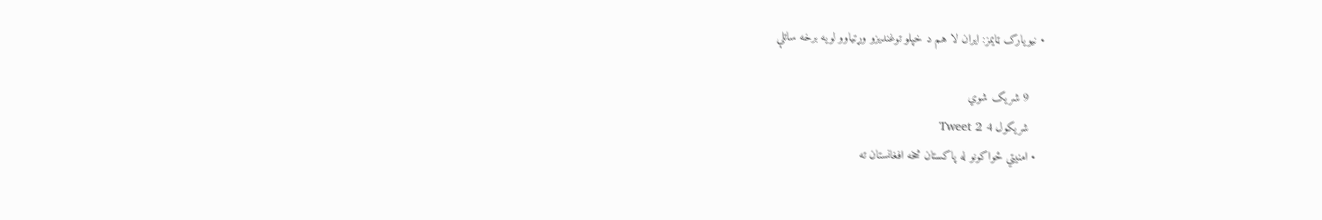• نیویارک ټایمز: ایران لا هم د خپلو توغندیزو وړتیاوو لویه برخه ساتلې

    9 شریک شوي
    شریکول 4 Tweet 2
  • امنيتي ځواکونو له پاکستان څخه افغانستان ته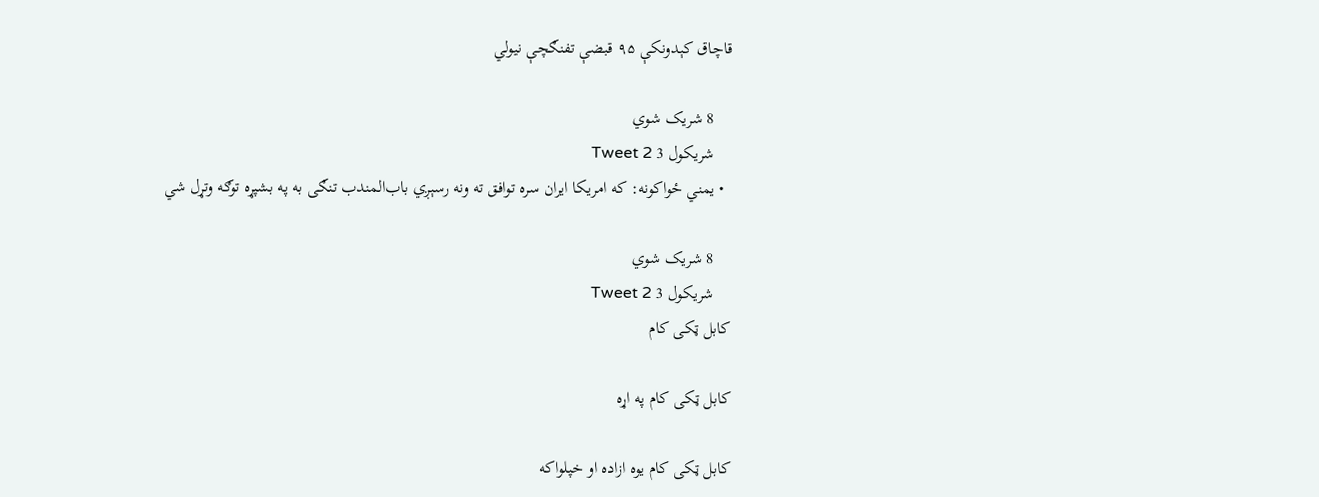قاچاق کېدونکې ۹۵ قبضې تفنګچې نيولي

    8 شریک شوي
    شریکول 3 Tweet 2
  • یمني ځواکونه: که امریکا ایران سره توافق ته ونه رسېږي باب‌المندب تنګی به په بشپړه توګه وتړل شي

    8 شریک شوي
    شریکول 3 Tweet 2
کابل ټکی کام

کابل ټکی کام په اړه

کابل ټکی کام یوه ازاده او خپلواکه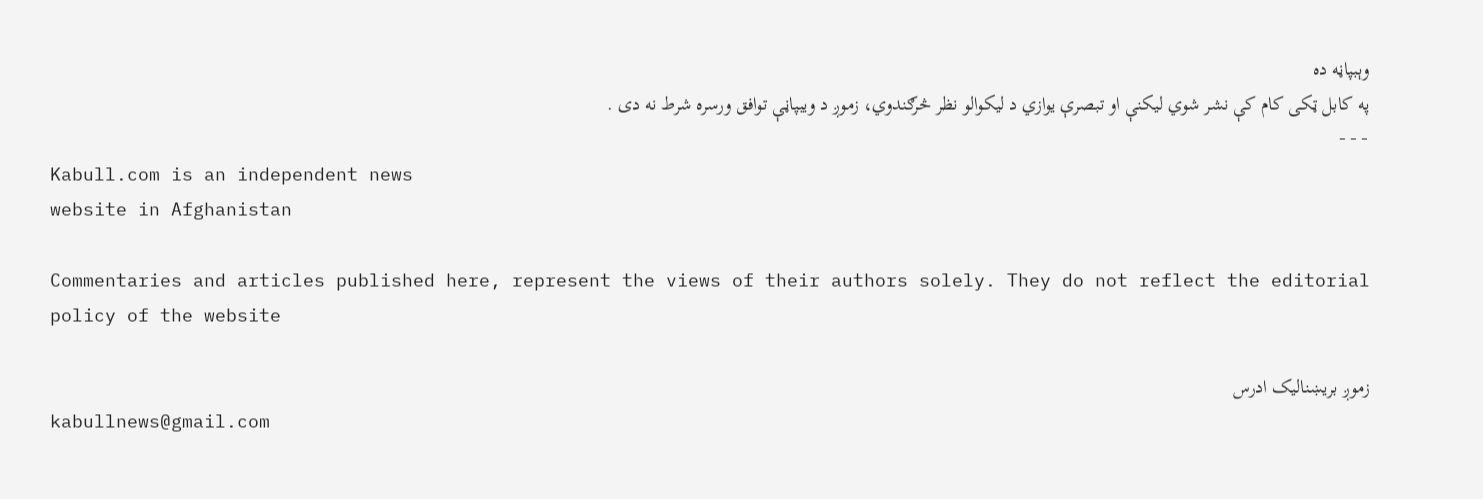وېبپاڼه ده
په کابل ټکی کام کې نشر شوي لیکنې او تبصرې یوازي د لیکوالو نظر څرګندوي، زموږ د ویبپاڼې توافق ورسره شرط نه دی .
---
Kabull.com is an independent news
website in Afghanistan

Commentaries and articles published here, represent the views of their authors solely. They do not reflect the editorial policy of the website

زموږ بريښنالیک ادرس
kabullnews@gmail.com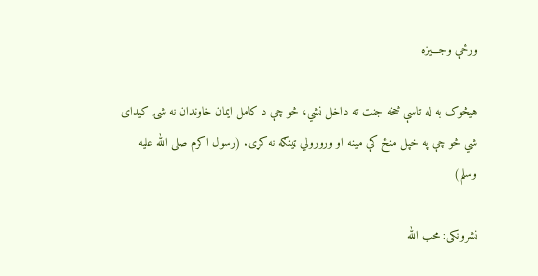ورځې وجـــيزه

هیڅوک به له تاسې څخه جنت ته داخل نشي، څو چې د کامل ایمان خاوندان نه شۍ کیدای شي څو چې په خپل منځ کې مینه او ورورولي ټینګه نه کړی. (رسول اکرم صلی الله علیه وسلم)

نشرونکی: محب الله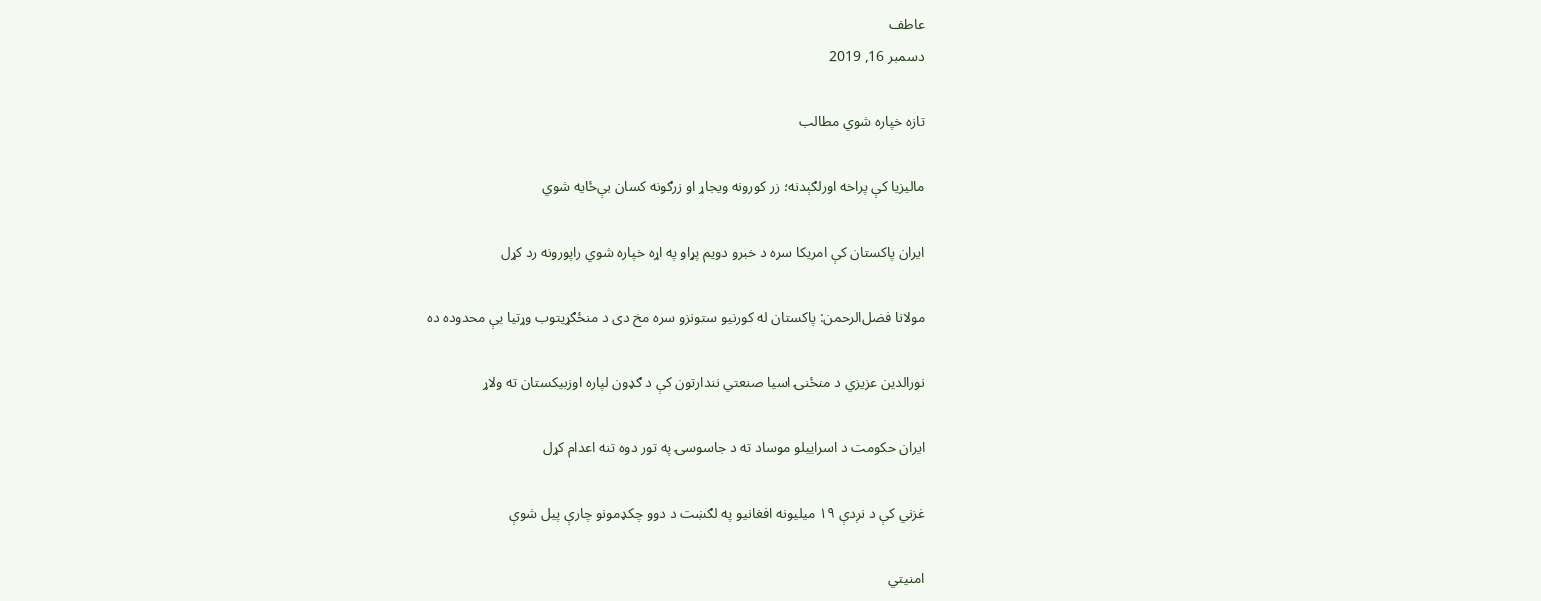عاطف
دسمبر 16, 2019

تازه خپاره شوي مطالب

مالیزیا کې پراخه اورلګېدنه؛ زر کورونه ویجاړ او زرګونه کسان بې‌ځایه شوي

ایران پاکستان کې امریکا سره د خبرو دویم پړاو په اړه خپاره شوي راپورونه رد کړل

مولانا فضل‌الرحمن: پاکستان له کورنیو ستونزو سره مخ دی د منځګړیتوب وړتیا یې محدوده ده

نورالدین عزیزي د منځنۍ اسیا صنعتي نندارتون کې د ګډون لپاره اوزبیکستان ته ولاړ

ایران حکومت د اسراییلو موساد ته د جاسوسۍ په تور دوه تنه اعدام کړل

غزني کې د نږدې ۱۹ میلیونه افغانیو په لګښت د دوو چکډمونو چارې پیل شوې

امنيتي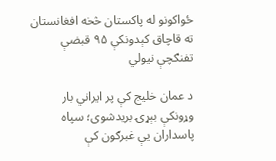ځواکونو له پاکستان څخه افغانستان ته قاچاق کېدونکې ۹۵ قبضې تفنګچې نيولي

د عمان خلیج کې پر ایراني بار وړونکې بېړۍ بریدشوی؛ سپاه پاسداران يې غبرګون کې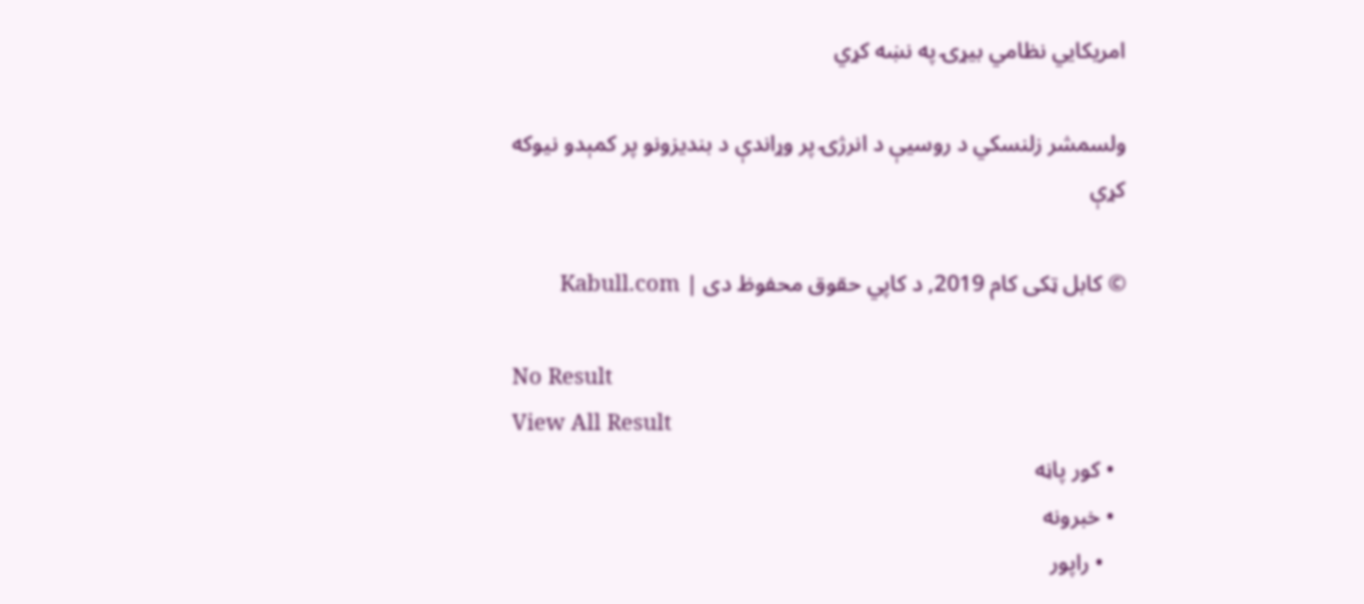امريکايي نظامي بيړۍ په نښه کړي

ولسمشر زلنسکي د روسیې د انرژۍ پر وړاندې د بندیزونو پر کمېدو نیوکه کړې

© کابل ټکی کام 2019, د کاپي حقوق محفوظ دی | Kabull.com

No Result
View All Result
  • کور پاڼه
  • خبرونه
    • راپور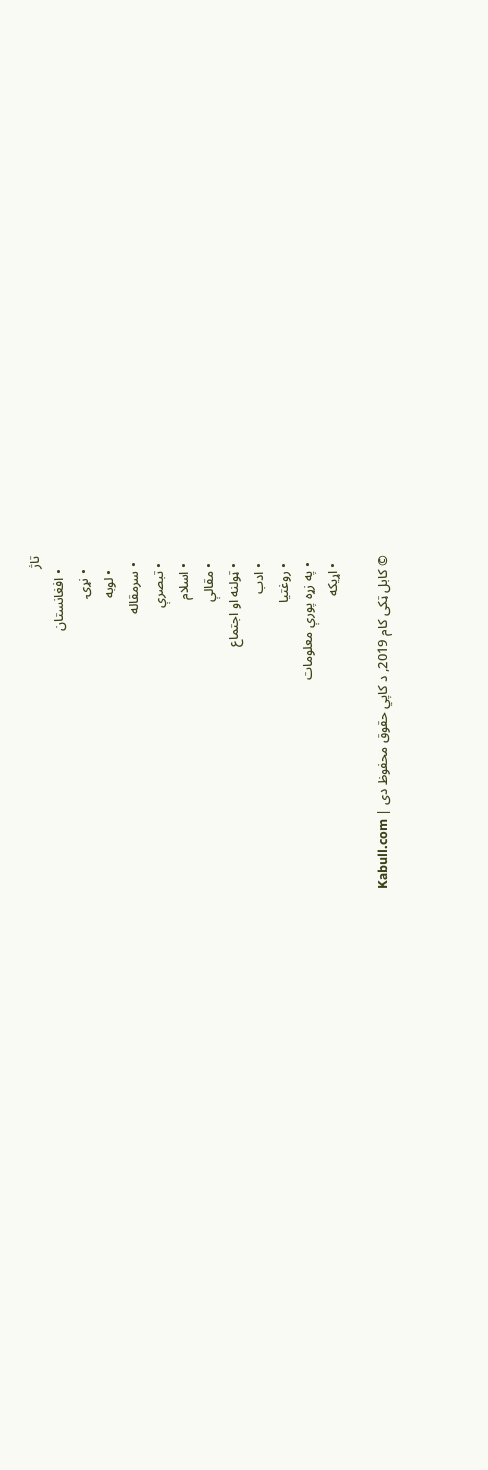تاژ
    • افغانستان
    • نړۍ
    • لوبه
  • سرمقاله
  • تبصرې
  • اسلام
  • مقالې
  • ټولنه او اجتماع
  • ادب
  • روغتيا
  • په زړه پورې معلومات
  • اړيکه

© کابل ټکی کام 2019, د کاپي حقوق محفوظ دی | Kabull.com